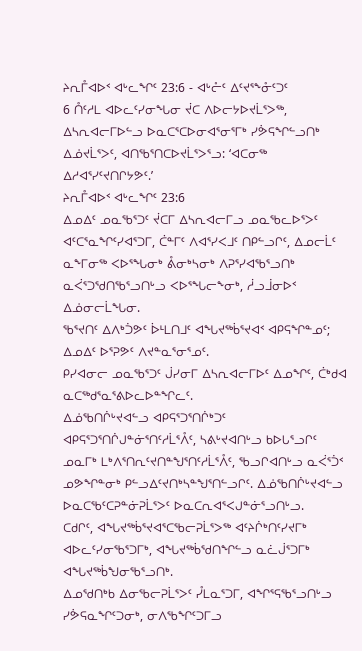ᔨᕆᒤᐊᐅᑉ ᐊᒡᓚᖏᑦ 23:6 - ᐊᒡᓔᑦ ᐃᑦᔪᕐᖕᓁᑦᑐᑦ
6 ᑍᑦᓱᒪ ᐊᐅᓚᑦᓯᓂᖓᓂ ᔫᑕ ᐱᐅᓕᔭᐅᔪᒫᕐᐳᖅ, ᐃᓴᕆᐊᓕᒥᐅᓪᓗ ᐅᓇᑕᕐᑕᐅᓂᐊᕐᓂᕐᒥᒃ ᓯᕘᕋᖏᓪᓗᑎᒃ ᐃᓅᔪᒫᕐᐳᑦ, ᐊᑎᖃᕐᑎᑕᐅᔪᒫᕐᐳᕐᓗ: ‘ᐊᑕᓂᖅ ᐃᓱᐊᕐᓯᑦᔪᑎᒋᔭᕗᑦ.’
ᔨᕆᒤᐊᐅᑉ ᐊᒡᓚᖏᑦ 23:6
ᐃᓄᐃᑦ ᓄᓇᖃᕐᑐᑦ ᔫᑕᒥ ᐃᓴᕆᐊᓕᒥᓗ ᓄᓇᖃᓚᐅᕐᐳᑦ ᐊᑦᑕᕐᓇᖏᑦᓯᐊᕐᑐᒥ, ᑖᓐᒥᑦ ᐱᐊᕐᓯᐸᒧᑦ ᑎᑭᓪᓗᒋᑦ, ᐃᓄᓕᒫᑦ ᓇᖕᒥᓂᖅ ᐸᐅᕐᖓᓂᒃ ᕔᓂᒃᓴᓂᒃ ᐱᕈᕐᓯᐊᖃᕐᓗᑎᒃ ᓇᐹᕐᑐᖁᑎᖃᕐᓗᑎᒡᓗ ᐸᐅᕐᖓᓕᖕᓂᒃ, ᓲᓗᒨᓂᐅᑉ ᐃᓅᓂᓕᒫᖓᓂ.
ᖃᕐᔪᑎᑦ ᐃᐱᒃᑑᕗᑦ ᐆᒻᒪᑎᒧᑦ ᐊᖓᔪᖅᑳᕐᔪᐊᑉ ᐊᑭᕋᖏᓐᓄᑦ; ᐃᓄᐃᑦ ᐅᕐᕈᕗᑦ ᐱᔪᓐᓇᕐᓂᕐᓄᑦ.
ᑭᓯᐊᓂᓕ ᓄᓇᖃᕐᑐᑦ ᒎᓯᓂᒥ ᐃᓴᕆᐊᓕᒥᐅᑦ ᐃᓄᖏᑦ, ᑖᒃᑯᐊ ᓇᑕᖅᑯᕐᓇᕐᕕᐅᓚᐅᓐᖏᓚᑦ.
ᐃᓅᖃᑎᒌᒡᔪᐊᓪᓗ ᐊᑭᕋᕐᑐᕐᑎᒌᒃᑐᑦ ᐊᑭᕋᕐᑐᕐᑎᒌᒍᓐᓃᕐᑎᑦᓱᒫᕐᐰᑦ, ᓴᕕᒡᔪᐊᑎᒡᓗ ᑲᐅᒐᕐᓗᒋᑦ ᓄᓇᒥᒃ ᒪᒃᐱᕐᑎᕆᑦᔪᑎᓐᖑᕐᑎᑦᓱᒫᕐᐰᑦ, ᖃᓗᒋᐊᑎᒡᓗ ᓇᐹᕐᑑᑉ ᓄᕗᖏᓐᓂᒃ ᑭᓪᓗᐃᑦᔪᑎᒃᓴᓐᖑᕐᑎᓪᓗᒋᑦ. ᐃᓅᖃᑎᒌᒡᔪᐊᓪᓗ ᐅᓇᑕᖃᑦᑕᕈᓐᓃᕈᒫᕐᐳᑦ ᐅᓇᑕᕆᐊᕐᐸᒍᓐᓃᕐᓗᑎᒡᓗ.
ᑕᑯᒋᑦ, ᐊᖓᔪᖅᑳᕐᔪᐊᕐᑕᖃᓕᕈᒫᕐᐳᖅ ᐊᑦᔨᒌᒃᑎᑦᓯᔪᒥᒃ ᐊᐅᓚᑦᓯᓂᖃᕐᑐᒥᒃ, ᐊᖓᔪᖅᑳᖁᑎᖏᓪᓗ ᓇᓛᒎᕐᑐᒥᒃ ᐊᖓᔪᖅᑳᖑᓂᖃᕐᓗᑎᒃ.
ᐃᓄᖁᑎᒃᑲ ᐃᓂᖃᓕᕈᒫᕐᐳᑦ ᓮᒪᓇᕐᑐᒥ, ᐊᖏᕐᕋᖃᕐᓗᑎᒡᓗ ᓯᕘᕋᓇᖏᑦᑐᓂᒃ, ᓂᐱᖃᖏᑦᑐᒥᓗ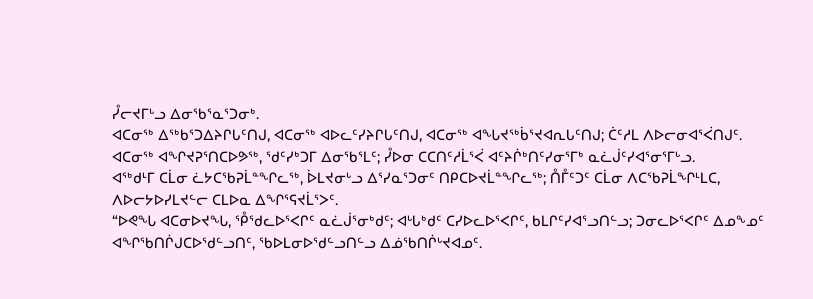ᓮᓕᔪᒥᒡᓗ ᐃᓂᖃᕐᓇᕐᑐᓂᒃ.
ᐊᑕᓂᖅ ᐃᖅᑲᕐᑐᐃᔨᒋᒐᑦᑎᒍ, ᐊᑕᓂᖅ ᐊᐅᓚᑦᓯᔨᒋᒐᑦᑎᒍ, ᐊᑕᓂᖅ ᐊᖓᔪᖅᑳᕐᔪᐊᕆᒐᑦᑎᒍ; ᑖᑦᓱᒪ ᐱᐅᓕᓂᐊᕐᐹᑎᒍᑦ.
ᐊᑕᓂᖅ ᐊᖏᔪᕈᕐᑎᑕᐅᕗᖅ, ᖁᑦᓯᒃᑐᒥ ᐃᓂᖃᕐᒪᑦ; ᓮᐅᓂ ᑕᑕᑎᑦᓱᒫᕐᐹ ᐊᑦᔨᒌᒃᑎᑦᓯᓂᕐᒥᒃ ᓇᓛᒎᑦᓯᐊᕐᓂᕐᒥᒡᓗ.
ᐊᖅᑯᒻᒥ ᑕᒫᓂ ᓛᔭᑕᖃᕈᒫᓐᖏᓚᖅ, ᐆᒪᔪᓂᒡᓗ ᐃᕐᓯᓇᕐᑐᓂᑦ ᑎᑭᑕᐅᔪᒫᓐᖏᓚᖅ; ᑍᒤᑦᑐᑦ ᑕᒫᓂ ᐱᑕᖃᕈᒫᖏᒻᒪᑕ, ᐱᐅᓕᔭᐅᓯᒪᔪᓪᓕ ᑕᒪᐅᓇ ᐃᖏᕐᕋᔪᒫᕐᐳᑦ.
“ᐅᕙᖓ ᐊᑕᓂᐅᔪᖓ, ᕾᖁᓚᐅᕐᐸᒋᑦ ᓇᓛᒎᕐᓂᒃᑯᑦ; ᐊᒡᒐᒃᑯᑦ ᑕᓯᐅᓚᐅᕐᐸᒋᑦ, ᑲᒪᒋᑦᓯᐊᕐᓗᑎᓪᓗ; ᑐᓂᓚᐅᕐᐸᒋᑦ ᐃᓄᖕᓄᑦ ᐊᖏᖃᑎᒌᒍᑕᐅᖁᓪᓗᑎᑦ, ᖃᐅᒪᓂᐅᖁᓪᓗᑎᓪᓗ ᐃᓅᖃᑎᒌᒡᔪᐊᓄᑦ.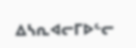ᐃᓴᕆᐊᓕᒥᐅᓪᓕ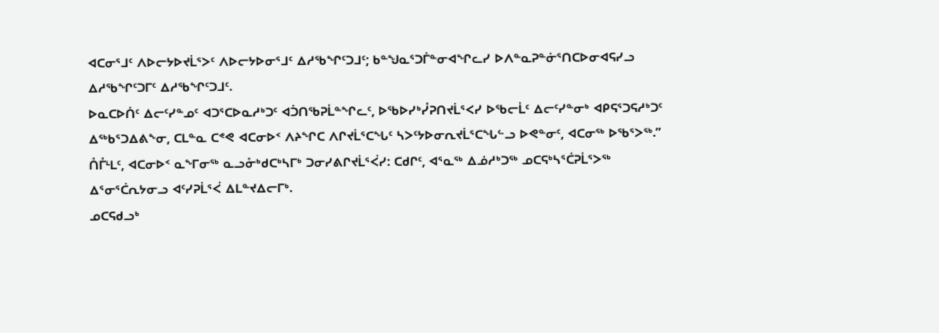ᐊᑕᓂᕐᒧᑦ ᐱᐅᓕᔭᐅᔪᒫᕐᐳᑦ ᐱᐅᓕᔭᐅᓂᕐᒧᑦ ᐃᓱᖃᖏᑦᑐᒧᑦ; ᑲᓐᖑᓇᕐᑐᒦᓐᓂᐊᖏᓚᓯ ᐅᐱᓐᓇᕈᓐᓃᕐᑎᑕᐅᓂᐊᕋᓯᓗ ᐃᓱᖃᖏᑦᑐᒥᑦ ᐃᓱᖃᖏᑦᑐᒧᑦ.
ᐅᓇᑕᐅᑏᑦ ᐃᓕᑦᓯᓐᓄᑦ ᐊᑐᕐᑕᐅᓇᓱᒃᑐᑦ ᐊᑑᑎᖃᕈᒫᓐᖏᓚᑦ, ᐅᖃᐅᓯᒃᓮᕈᑎᔪᒫᕐᐸᓯ ᐅᖃᓕᒫᑦ ᐃᓕᑦᓯᓐᓂᒃ ᐊᑭᕋᕐᑐᕋᓱᒃᑐᑦ ᐃᖅᑲᕐᑐᐃᕕᖕᓂ, ᑕᒪᓐᓇ ᑕᕝᕙ ᐊᑕᓂᐅᑉ ᐱᔨᖏᑕ ᐱᒋᔪᒫᕐᑕᖓᑦ ᓴᐳᑦᔭᐅᓂᕆᔪᒫᕐᑕᖓᓪᓗ ᐅᕙᓐᓂᑦ, ᐊᑕᓂᖅ ᐅᖃᕐᐳᖅ.”
ᑍᒤᒻᒪᑦ, ᐊᑕᓂᐅᑉ ᓇᖕᒥᓂᖅ ᓇᓗᓁᒃᑯᑕᒃᓴᒥᒃ ᑐᓂᓯᕕᒋᔪᒫᕐᐹᓯ: ᑕᑯᒋᑦ, ᐊᕐᓇᖅ ᐃᓅᓱᒃᑐᖅ ᓄᑕᕋᒃᓴᕐᑖᕈᒫᕐᐳᖅ ᐃᕐᓂᕐᑖᕆᔭᓂᓗ ᐊᑦᓯᕈᒫᕐᐹ ᐃᒪᓐᔪᐃᓕᒥᒃ.
ᓄᑕᕋᑯᓗᒃ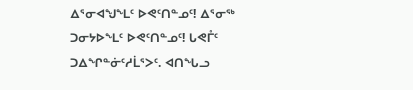ᐃᕐᓂᐊᖑᖕᒪᑦ ᐅᕙᑦᑎᓐᓄᑦ! ᐃᕐᓂᖅ ᑐᓂᔭᐅᖕᒪᑦ ᐅᕙᑦᑎᓐᓄᑦ! ᒐᕙᒤᑦ ᑐᐃᖏᓐᓃᑦᓱᒫᕐᐳᑦ. ᐊᑎᖓᓗ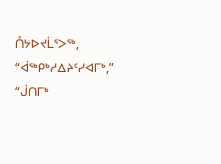ᑍᔭᐅᔪᒫᕐᐳᖅ, “ᐋᖅᑭᒃᓱᐃᔨᑦᓯᐊᒥᒃ,” “ᒎᑎᒥᒃ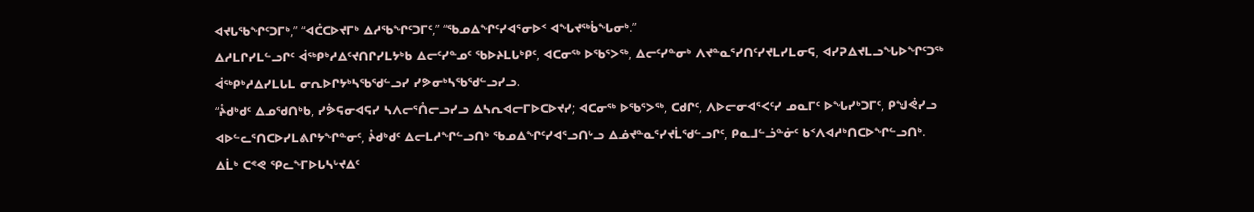ᐊᔪᒐᖃᖏᑦᑐᒥᒃ,” “ᐊᑖᑕᐅᔪᒥᒃ ᐃᓱᖃᖏᑦᑐᒥᑦ,” “ᖃᓄᐃᖏᑦᓯᐊᕐᓂᐅᑉ ᐊᖓᔪᖅᑳᖓᓂᒃ.”
ᐃᓱᒪᒋᓯᒪᓪᓗᒋᑦ ᐋᖅᑭᒃᓱᐃᑦᔪᑎᒋᓯᒪᔭᒃᑲ ᐃᓕᑦᓯᓐᓄᑦ ᖃᐅᔨᒪᒐᒃᑭᑦ, ᐊᑕᓂᖅ ᐅᖃᕐᐳᖅ, ᐃᓕᑦᓯᓐᓂᒃ ᐱᔪᓐᓇᕐᓯᑎᑦᓯᔪᒪᓯᒪᓂᕋ, ᐊᓯᕈᐃᔪᒪᓗᖓᐅᖏᑦᑐᖅ ᐋᖅᑭᒃᓱᐃᓯᒪᒐᒪ ᓂᕆᐅᒋᔭᒃᓴᖃᖁᓪᓗᓯ ᓯᕗᓂᒃᓴᖃᖁᓪᓗᓯᓗ.
“ᔧᑯᒃᑯᑦ ᐃᓄᖁᑎᒃᑲ, ᓯᕘᕋᓂᐊᕋᓯ ᓴᐱᓕᕐᑍᓕᓗᓯᓗ ᐃᓴᕆᐊᓕᒥᐅᑕᐅᔪᓯ; ᐊᑕᓂᖅ ᐅᖃᕐᐳᖅ, ᑕᑯᒋᑦ, ᐱᐅᓕᓂᐊᕐᐸᑦᓯ ᓄᓇᒥᑦ ᐅᖓᓯᒃᑐᒥᑦ, ᑭᖑᕚᓯᓗ ᐊᐅᓪᓚᕐᑎᑕᐅᓯᒪᕕᒋᔭᖏᓐᓂᑦ, ᔧᑯᒃᑯᑦ ᐃᓕᒪᓱᖏᓪᓗᑎᒃ ᖃᓄᐃᖏᑦᓯᐊᕐᓗᑎᒡᓗ ᐃᓅᔪᓐᓇᕐᓯᔪᒫᖁᓪᓗᒋᑦ, ᑭᓇᒧᓪᓘᓐᓃᑦ ᑲᑉᐱᐊᓱᒃᑎᑕᐅᖏᓪᓗᑎᒃ.
ᐃᒫᒃ ᑕᕝᕙ ᕿᓚᖕᒥᐅᒐᓴᒡᔪᐃᑦ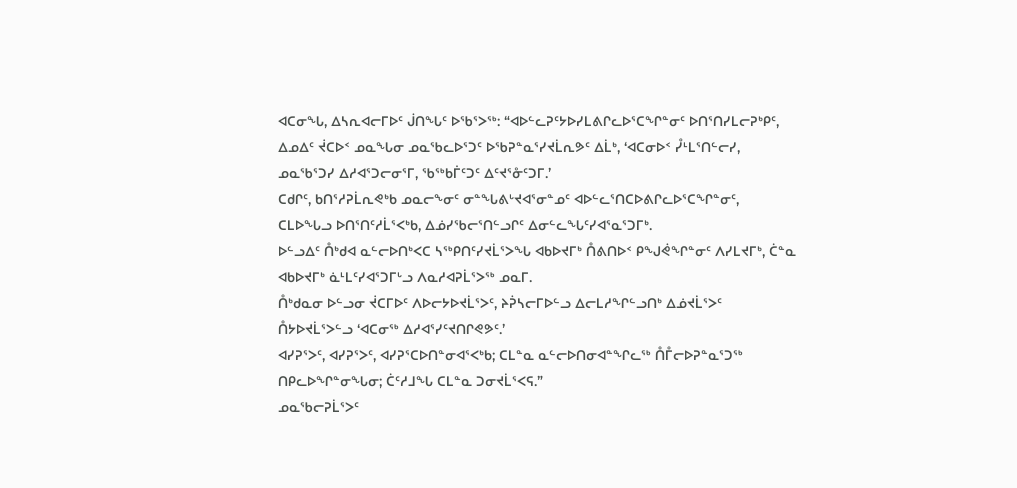ᐊᑕᓂᖓ, ᐃᓴᕆᐊᓕᒥᐅᑦ ᒎᑎᖓᑦ ᐅᖃᕐᐳᖅ: “ᐊᐅᓪᓚᕈᑦᔭᐅᓯᒪᕕᒋᓚᐅᕐᑕᖏᓐᓂᑦ ᐅᑎᕐᑎᓯᒪᓕᕈᒃᑭᑦ, ᐃᓄᐃᑦ ᔫᑕᐅᑉ ᓄᓇᖓᓂ ᓄᓇᖃᓚᐅᕐᑐᑦ ᐅᖃᕈᓐᓇᕐᓯᔪᒫᕆᕗᑦ ᐃᒫᒃ, ‘ᐊᑕᓂᐅᑉ ᓮᒻᒪᕐᑎᓪᓕᓯ, ᓄᓇᖃᕐᑐᓯ ᐃᓱᐊᕐᑐᓕᓂᕐᒥ, ᖃᖅᑲᒦᑦᑐᑦ ᐃᑦᔪᕐᓁᑦᑐᒥ.’
ᑕᑯᒋᑦ, ᑲᑎᕐᓱᕈᒫᕆᕙᒃᑲ ᓄᓇᓕᖕᓂᑦ ᓂᓐᖓᕕᒡᔪᐊᕐᓂᓐᓄᑦ ᐊᐅᓪᓚᕐᑎᑕᐅᕕᒋᓚᐅᕐᑕᖏᓐᓂᑦ, ᑕᒪᐅᖓᓗ ᐅᑎᕐᑎᑦᓱᒫᕐᐸᒃᑲ, ᐃᓅᓯᖃᓕᕐᑎᓪᓗᒋᑦ ᐃᓂᓪᓚᖓᑦᓯᐊᕐᓇᕐᑐᒥᒃ.
ᐅᓪᓗᐃᑦ ᑍᒃᑯᐊ ᓇᓪᓕᐅᑎᒃᐸᑕ ᓴᖅᑭᑎᑦᓯᔪᒫᕐᐳᖓ ᐊᑲᐅᔪᒥᒃ ᑍᕕᑎᐅᑉ ᑭᖑᕚᖏᓐᓂᑦ ᐱᓯᒪᔪᒥᒃ, ᑖᓐᓇ ᐊᑲᐅᔪᒥᒃ ᓈᒻᒪᑦᓯᐊᕐᑐᒥᒡᓗ ᐱᓇᓱᐊᕈᒫᕐᐳᖅ ᓄᓇᒥ.
ᑍᒃᑯᓇᓂ ᐅᓪᓗᓂ ᔫᑕᒥᐅᑦ ᐱᐅᓕᔭᐅᔪᒫᕐᐳᑦ, ᔨᕉᓴᓕᒥᐅᓪᓗ ᐃᓕᒪᓱᖏᓪᓗᑎᒃ ᐃᓅᔪᒫᕐᐳᑦ ᑍᔭᐅᔪᒫᕐᐳᓪᓗ ‘ᐊᑕᓂᖅ ᐃᓱᐊᕐᓯᑦᔪᑎᒋᕙᕗᑦ.’
ᐊᓯᕈᕐᐳᑦ, ᐊᓯᕈᕐᐳᑦ, ᐊᓯᕈᕐᑕᐅᑎᓐᓂᐊᕐᐸᒃᑲ; ᑕᒪᓐᓇ ᓇᓪᓕᐅᑎᓂᐊᓐᖏᓚᖅ ᑍᒤᓕᐅᕈᓐᓇᕐᑐᖅ ᑎᑭᓚᐅᖏᓐᓂᖓᓂ; ᑖᑦᓱᒧᖓ ᑕᒪᓐᓇ ᑐᓂᔪᒫᕐᐸᕋ.”
ᓄᓇᖃᓕᕈᒫᕐᐳᑦ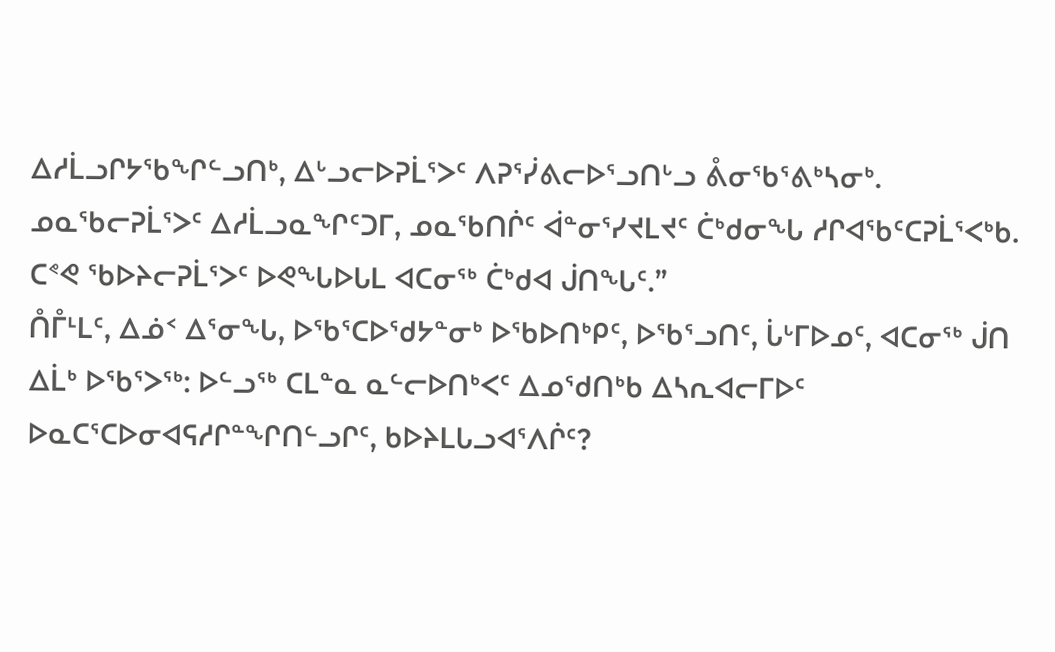ᐃᓱᒫᓗᒋᔭᖃᖏᓪᓗᑎᒃ, ᐃᒡᓗᓕᐅᕈᒫᕐᐳᑦ ᐱᕈᕐᓰᕕᓕᐅᕐᓗᑎᒡᓗ ᕔᓂᖃᕐᕕᒃᓴᓂᒃ. ᓄᓇᖃᓕᕈᒫᕐᐳᑦ ᐃᓱᒫᓗᓇᖏᑦᑐᒥ, ᓄᓇᖃᑎᒌᑦ ᐋᓐᓂᕐᓯᔪᒪᔪᑦ ᑖᒃᑯᓂᖓ ᓱᒋᐊᖃᑦᑕᕈᒫᕐᐸᒃᑲ. ᑕᕝᕙ ᖃᐅᔨᓕᕈᒫᕐᐳᑦ ᐅᕙᖓᐅᒐᒪ ᐊᑕᓂᖅ ᑖᒃᑯᐊ ᒎᑎᖓᑦ.”
ᑍᒤᒻᒪᑦ, ᐃᓅᑉ ᐃᕐᓂᖓ, ᐅᖃᕐᑕᐅᖁᔭᓐᓂᒃ ᐅᖃᐅᑎᒃᑭᑦ, ᐅᖃᕐᓗᑎᑦ, ᒑᒡᒥᐅᓄᑦ, ᐊᑕᓂᖅ ᒎᑎ ᐃᒫᒃ ᐅᖃᕐᐳᖅ: ᐅᓪᓗᖅ ᑕᒪᓐᓇ ᓇᓪᓕᐅᑎᒃᐸᑦ ᐃᓄᖁᑎᒃᑲ ᐃᓴᕆᐊᓕᒥᐅᑦ ᐅᓇᑕᕐᑕᐅᓂᐊᕋᓱᒋᓐᖏᑎᓪᓗᒋᑦ, ᑲᐅᔨᒪᒐᓗᐊᕐᐱᒌᑦ?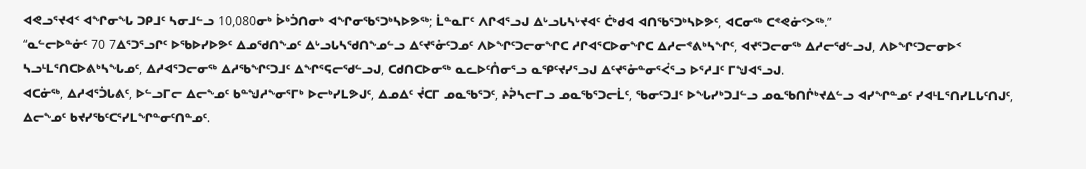ᐊᕙᓗᕐᔪᐊᑉ ᐊᖏᓂᖓ ᑐᑭᒧᑦ ᓴᓂᒧᓪᓗ 10,080ᓂᒃ ᐆᒃᑑᑎᓂᒃ ᐊᖏᓂᖃᕐᑐᒃᓴᐅᕗᖅ; ᒫᓐᓇᒥᑦ ᐱᒋᐊᕐᓗᒍ ᐃᒡᓗᒐᓴᒡᔪᐊᑦ ᑖᒃᑯᐊ ᐊᑎᖃᕐᑐᒃᓴᐅᕗᑦ, ᐊᑕᓂᖅ ᑕᕝᕙᓃᑉᐳᖅ.”
“ᓇᓪᓕᐅᓐᓃᑦ 70 7ᐃᕐᑐᕐᓗᒋᑦ ᐅᖃᐅᓯᐅᕗᑦ ᐃᓄᖁᑎᖕᓄᑦ ᐃᒡᓗᒐᓴᖁᑎᖕᓄᓪᓗ ᐃᑦᔪᕐᓁᑦᑐᓄᑦ ᐱᐅᖏᑦᑐᓕᓂᖏᑕ ᓱᒋᐊᕐᑕᐅᓂᖏᑕ ᐃᓱᓕᕝᕕᒃᓴᖏᑦ, ᐊᔪᕐᑐᓕᓂᖅ ᐃᓱᓕᖁᓪᓗᒍ, ᐱᐅᖏᑦᑐᓕᓂᐅᑉ ᓴᓗᒻᒪᕐᑎᑕᐅᕕᒃᓴᖓᓄᑦ, ᐃᓱᐊᕐᑐᓕᓂᖅ ᐃᓱᖃᖏᑦᑐᒧᑦ ᐃᖏᕐᕋᓕᖁᓪᓗᒍ, ᑕᑯᑎᑕᐅᓂᖅ ᓇᓚᐅᑦᑍᓂᕐᓗ ᓇᕿᑦᔪᓯᕐᓗᒍ ᐃᑦᔪᕐᓁᓐᓂᕐᐹᕐᓗ ᐅᕐᓱᒧᑦ ᒥᖑᐊᕐᓗᒍ.
ᐊᑕᓃᖅ, ᐃᓱᐊᕐᑑᒐᕕᑦ, ᐅᓪᓗᒥᓕ ᐃᓕᖕᓄᑦ ᑲᓐᖑᓱᖕᓂᕐᒥᒃ ᐅᓕᒃᓯᒪᕗᒍᑦ, ᐃᓄᐃᑦ ᔫᑕᒥ ᓄᓇᖃᕐᑐᑦ, ᔨᕉᓴᓕᒥᓗ ᓄᓇᖃᕐᑐᓕᒫᑦ, ᖃᓂᑦᑐᒧᑦ ᐅᖓᓯᒃᑐᒧᓪᓗ ᓄᓇᖃᑎᒌᒃᔪᐃᓪᓗ ᐊᓯᖏᓐᓄᑦ ᓯᐊᒻᒪᕐᑎᓯᒪᒐᑦᑎᒍᑦ, ᐃᓕᖕᓄᑦ ᑲᔪᓯᖃᑦᑕᕐᓯᒪᖏᓐᓂᑦᑎᓐᓄᑦ.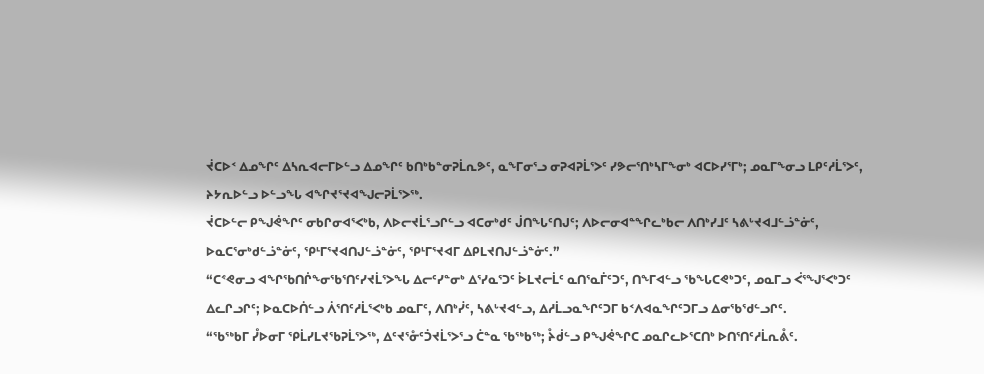ᔫᑕᐅᑉ ᐃᓄᖏᑦ ᐃᓴᕆᐊᓕᒥᐅᓪᓗ ᐃᓄᖏᑦ ᑲᑎᒃᑲᓐᓂᕈᒫᕆᕗᑦ, ᓇᖕᒥᓂᕐᓗ ᓂᕈᐊᕈᒫᕐᐳᑦ ᓯᕗᓕᕐᑎᒃᓴᒥᖕᓂᒃ ᐊᑕᐅᓯᕐᒥᒃ; ᓄᓇᒥᖕᓂᓗ ᒪᑭᑦᓱᒫᕐᐳᑦ, ᔨᔭᕆᐅᓪᓗ ᐅᓪᓗᖓ ᐊᖏᔪᕐᔪᐊᖑᓕᕈᒫᕐᐳᖅ.
ᔫᑕᐅᓪᓕ ᑭᖑᕚᖏᑦ ᓂᑲᒋᓂᐊᕐᐸᒃᑲ, ᐱᐅᓕᔪᒫᕐᓗᒋᓪᓗ ᐊᑕᓂᒃᑯᑦ ᒎᑎᖓᑦᑎᒍᑦ; ᐱᐅᓕᓂᐊᓐᖏᓚᒃᑲᓕ ᐱᑎᒃᓯᒧᑦ ᓴᕕᒡᔪᐊᒧᓪᓘᓐᓃᑦ, ᐅᓇᑕᕐᓂᒃᑯᓪᓘᓐᓃᑦ, ᕿᒻᒥᕐᔪᐊᑎᒍᓪᓘᓐᓃᑦ, ᕿᒻᒥᕐᔪᐊᒥ ᐃᑭᒪᔪᑎᒍᓪᓘᓐᓃᑦ.”
“ᑕᕝᕙᓂᓗ ᐊᖏᖃᑎᒌᖕᓂᖃᕐᑎᑦᓯᔪᒫᕐᐳᖓ ᐃᓕᑦᓯᓐᓂᒃ ᐃᕐᓯᓇᕐᑐᑦ ᐆᒪᔪᓕᒫᑦ ᓇᑎᕐᓇᒦᑦᑐᑦ, ᑎᖕᒥᐊᓪᓗ ᖃᖓᑕᕙᒃᑐᑦ, ᓄᓇᒥᓗ ᐹᕐᖑᕐᐸᒃᑐᑦ ᐃᓚᒋᓗᒋᑦ; ᐅᓇᑕᐅᑏᓪᓗ ᐲᕐᑎᑦᓱᒫᕐᐸᒃᑲ ᓄᓇᒥᑦ, ᐱᑎᒃᓰᑦ, ᓴᕕᒡᔪᐊᓪᓗ, ᐃᓱᒫᓗᓇᖏᑦᑐᒥ ᑲᑉᐱᐊᓇᖏᑦᑐᒥᓗ ᐃᓂᖃᖁᓪᓗᒋᑦ.
“ᖃᖅᑲᒥ ᓮᐅᓂᒥ ᕿᒫᓯᒪᔪᖃᕈᒫᕐᐳᖅ, ᐃᑦᔪᕐᓁᑦᑑᔪᒫᕐᐳᕐᓗ ᑖᓐᓇ ᖃᖅᑲᖅ; ᔧᑰᓪᓗ ᑭᖑᕚᖏᑕ ᓄᓇᒋᓚᐅᕐᑕᑎᒃ ᐅᑎᕐᑎᑦᓱᒫᕆᕔᑦ.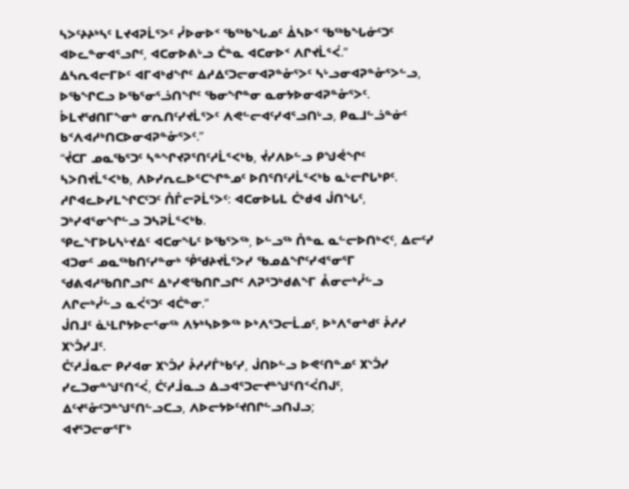ᓴᐳᑦᔨᔨᒃᓴᑦ ᒪᔪᐊᕈᒫᕐᐳᑦ ᓮᐅᓂᐅᑉ ᖃᖅᑲᖓᓄᑦ ᐄᓴᐅᑉ ᖃᖅᑲᖓᓃᑦᑐᑦ ᐊᐅᓚᓐᓂᐊᕐᓗᒋᑦ, ᐊᑕᓂᐅᕕᒡᓗ ᑖᓐᓇ ᐊᑕᓂᐅᑉ ᐱᒋᔪᒫᕐᐹ.”
ᐃᓴᕆᐊᓕᒥᐅᑦ ᐊᒥᐊᒃᑯᖏᑦ ᐃᓱᐃᑦᑐᓕᓂᐊᕈᓐᓁᕐᐳᑦ ᓴᒡᓗᓂᐊᕈᓐᓁᕐᐳᓪᓗ, ᐅᖃᖏᑕᓗ ᐅᖃᕐᓂᕐᓘᑎᖏᑦ ᖃᓂᖏᓐᓂ ᓇᓂᔭᐅᓂᐊᕈᓐᓁᕐᐳᑦ. ᐆᒪᔪᖁᑎᒥᖕᓂᒃ ᓂᕆᑎᑦᓯᔪᒫᕐᐳᑦ ᐱᕙᓪᓕᐊᑦᓯᐊᕐᓗᑎᒡᓗ, ᑭᓇᒧᓪᓘᓐᓃᑦ ᑲᑉᐱᐊᓱᒃᑎᑕᐅᓂᐊᕈᓐᓁᕐᐳᑦ.”
“ᔫᑕᒥ ᓄᓇᖃᕐᑐᑦ ᓴᓐᖏᔪᕈᕐᑎᑦᓱᒫᕐᐸᒃᑲ, ᔫᓯᐱᐅᓪᓗ ᑭᖑᕚᖏᑦ ᓴᐳᑎᔪᒫᕐᐸᒃᑲ, ᐱᐅᓯᕆᓚᐅᕐᑕᖏᓐᓄᑦ ᐅᑎᕐᑎᑦᓱᒫᕐᐸᒃᑲ ᓇᒡᓕᒋᒐᒃᑭᑦ. ᓱᒋᐊᓚᐅᓯᒪᖏᑕᑦᑐᑦ ᑍᒤᓕᕈᒫᕐᐳᑦ: ᐊᑕᓂᐅᒐᒪ ᑖᒃᑯᐊ ᒎᑎᖓᑦ, ᑐᒃᓯᐊᕐᓂᖏᓪᓗ ᑐᓴᕈᒫᕐᐸᒃᑲ.
ᕿᓚᖕᒥᐅᒐᓴᒡᔪᐃᑦ ᐊᑕᓂᖓᑦ ᐅᖃᕐᐳᖅ, ᐅᓪᓗᖅ ᑍᓐᓇ ᓇᓪᓕᐅᑎᒃᐸᑦ, ᐃᓕᑦᓯ ᐊᑐᓂᑦ ᓄᓇᖅᑲᑎᑦᓯᓐᓂᒃ ᕾᖁᔨᔪᒫᕐᐳᓯ ᖃᓄᐃᖏᑦᓯᐊᕐᓂᕐᒥ ᖁᕕᐊᓱᖃᑎᒋᓗᒋᑦ ᐃᒃᓯᕙᖃᑎᒋᓗᒋᑦ ᐱᕈᕐᑐᒃᑯᕕᖕᒥ ᕔᓂᓕᒃᓮᓪᓗ ᐱᒋᓕᒃᓮᓪᓗ ᓇᐹᕐᑐᑦ ᐊᑖᓐᓂ.”
ᒎᑎᒧᑦ ᓈᒻᒪᒋᔭᐅᓕᕐᓂᖅ ᐱᔭᒃᓴᐅᕗᖅ ᐅᒃᐱᕐᑐᓕᒫᓄᑦ, ᐅᒃᐱᕐᓂᒃᑯᑦ ᔩᓱᓯ ᙭ᔅᑑᓯᒧᑦ.
ᑖᑦᓱᒨᓇᓕ ᑭᓯᐊᓂ ᙭ᔅᑑᓯ ᔩᓱᓯᒦᒃᑲᑦᓯ, ᒎᑎᐅᓪᓗ ᐅᕙᑦᑎᓐᓄᑦ ᙭ᔅᑑᓯ ᓯᓚᑐᓂᓐᖑᕐᑎᑉᐹ, ᑖᑦᓱᒨᓇᓗ ᐃᓗᐊᕐᑐᓕᔪᓐᖑᕐᑎᑉᐹᑎᒍᑦ, ᐃᑦᔪᕐᓁᑦᑐᓐᖑᕐᑎᓪᓗᑕᓗ, ᐱᐅᓕᔭᐅᑦᔪᑎᒋᓪᓗᑎᒍᓗ;
ᐊᔪᕐᑐᓕᓂᕐᒥᒃ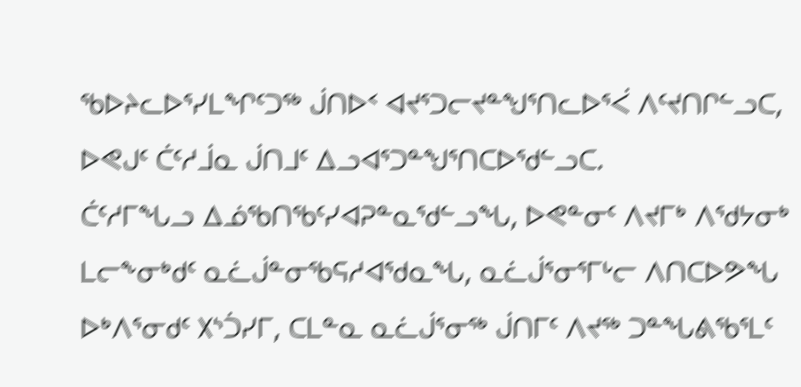ᖃᐅᔨᓚᐅᕐᓯᒪᖏᑦᑐᖅ ᒎᑎᐅᑉ ᐊᔪᕐᑐᓕᔪᓐᖑᕐᑎᓚᐅᕐᐹ ᐱᑦᔪᑎᒋᓪᓗᑕ, ᐅᕙᒍᑦ ᑖᑦᓱᒨᓇ ᒎᑎᒧᑦ ᐃᓗᐊᕐᑐᓐᖑᕐᑎᑕᐅᖁᓪᓗᑕ.
ᑖᑦᓱᒥᖓᓗ ᐃᓅᖃᑎᖃᑦᓯᐊᕈᓐᓇᖁᓪᓗᖓ, ᐅᕙᓐᓂᑦ ᐱᔪᒥᒃ ᐱᖁᔭᓂᒃ ᒪᓕᖕᓂᒃᑯᑦ ᓇᓛᒎᓐᓂᖃᕋᓱᐊᖁᓇᖓ, ᓇᓛᒎᕐᓂᕐᒥᒡᓕ ᐱᑎᑕᐅᕗᖓ ᐅᒃᐱᕐᓂᑯᑦ ᙭ᔅᑑᓯᒥ, ᑕᒪᓐᓇ ᓇᓛᒎᕐᓂᖅ ᒎᑎᒥᑦ ᐱᔪᖅ ᑐᓐᖓᕕᖃᕐᒪᑦ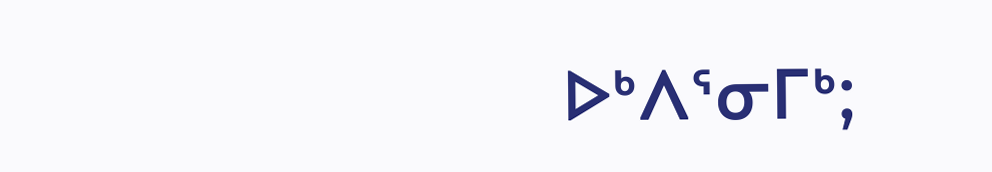ᐅᒃᐱᕐᓂᒥᒃ;